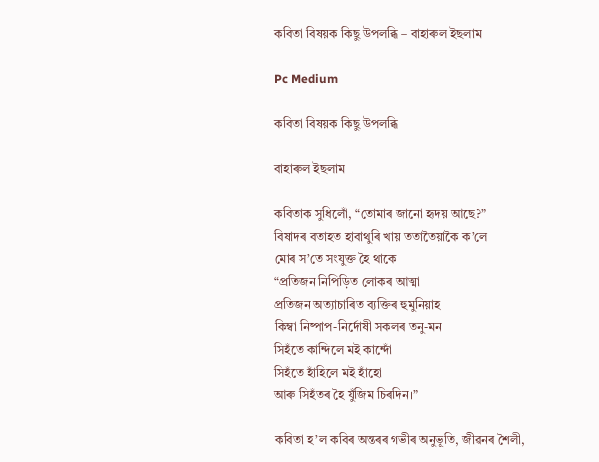কবিতা বিষয়ক কিছু উপলব্ধি – বাহাৰুল ইছলাম

Pc Medium

কবিতা বিষয়ক কিছু উপলব্ধি

বাহাৰুল ইছলাম

কবিতাক সুধিলোঁ, “তোমাৰ জানো হৃদয় আছে?”
বিষাদৰ বতাহত হাবাথুৰি খায় ততাতৈয়াকৈ ক’লে
মোৰ স’তে সংযুক্ত হৈ থাকে
“প্ৰতিজন নিপিড়িত লোকৰ আত্মা
প্ৰতিজন অত্যাচাৰিত ব্যক্তিৰ হুমুনিয়াহ
কিম্বা নিষ্পাপ-নিৰ্দোষী সকলৰ তনু-মন
সিহঁতে কান্দিলে মই কান্দোঁ
সিহঁতে হাঁহিলে মই হাঁহো
আৰু সিহঁতৰ হৈ যুঁজিম চিৰদিন।”

কবিতা হ’ল কবিৰ অন্তৰৰ গভীৰ অনুভূতি, জীৱনৰ শৈলী,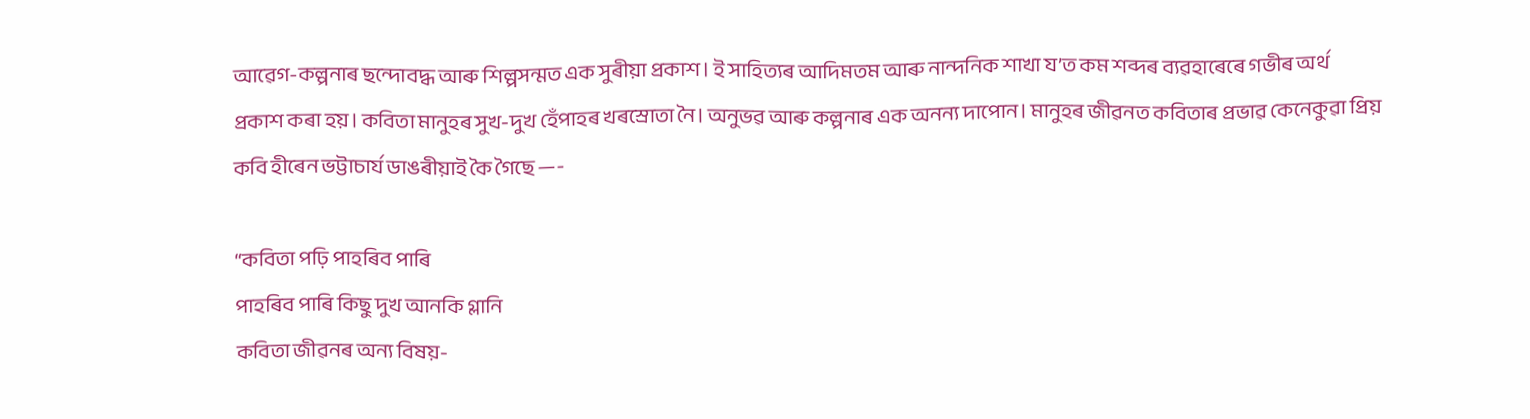আৱেগ-কল্পনাৰ ছন্দোবদ্ধ আৰু শিল্পসন্মত এক সুৰীয়া প্ৰকাশ। ই সাহিত্যৰ আদিমতম আৰু নান্দনিক শাখা য’ত কম শব্দৰ ব্যৱহাৰেৰে গভীৰ অৰ্থ প্ৰকাশ কৰা হয়। কবিতা মানুহৰ সুখ-দুখ হেঁপাহৰ খৰস্ৰোতা নৈ। অনুভৱ আৰু কল্পনাৰ এক অনন্য দাপোন। মানুহৰ জীৱনত কবিতাৰ প্ৰভাৱ কেনেকুৱা প্ৰিয় কবি হীৰেন ভট্টাচাৰ্য ডাঙৰীয়াই কৈ গৈছে —-

“কবিতা পঢ়ি পাহৰিব পাৰি
পাহৰিব পাৰি কিছু দুখ আনকি গ্লানি
কবিতা জীৱনৰ অন্য বিষয়-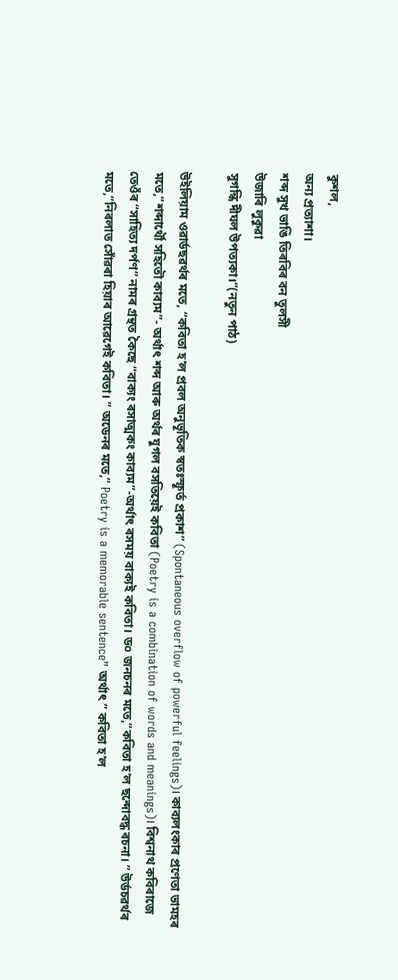কুশল,
অন্য প্ৰত্যাশা।
শব্দ সুখ ভাঙি তিৰবিৰ বন তুলসী
উজাৰি লুকুৱা
সুগন্ধি দীঘল উপত্যকা।”(নতুন পাঠ)

উইলিয়াম ওৱাৰ্ডছৱৰ্থৰ মতে, “কবিতা হ’ল প্ৰবল অনুভূতিক স্বতঃস্ফূৰ্ত প্ৰকাশ” (Spontaneous overflow of powerful feelings)। কাব্যলংকাৰ প্ৰণেতা ভামহৰ মতে,”শব্দাৰ্থৌ সহিতৌ কাব্যম”- অৰ্থাত্‍ শব্দ আৰু অৰ্থৰ যুগল বসতিয়েই কবিতা (Poetry is a combination of words and meanings)। বিশ্বনাথ কবিৰাজে তেওঁৰ “সাহিত্য দৰ্পণ” নামৰ গ্ৰন্থত কৈছে “বাক্যং ৰসাত্মকং কাব্যম”-অৰ্থাত্‍ ৰসময় বাক্যই কবিতা। ড০ জনচনৰ মতে,”কবিতা হ’ল ছন্দোবদ্ধ ৰচনা। ” উৰ্ডচৱৰ্থৰ মতে,”নিৰলাত সোঁৱৰা হিয়াৰ আৱেগেই কবিতা। ” অডেনৰ মতে,” Poetry is a memorable sentence” অৰ্থাৎ ” কবিতা হ’ল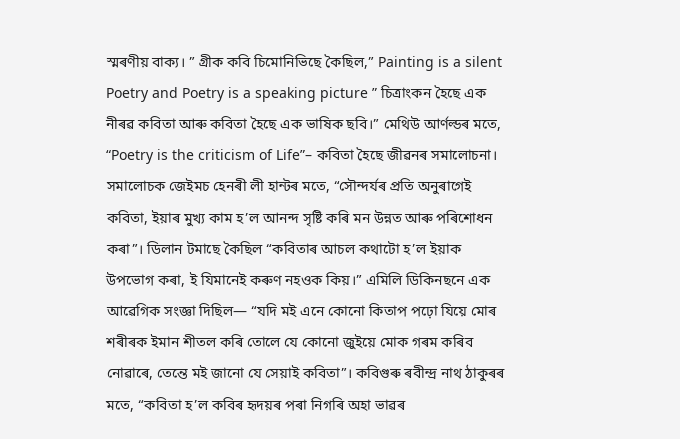স্মৰণীয় বাক্য। ” গ্ৰীক কবি চিমোনিভিছে কৈছিল,” Painting is a silent Poetry and Poetry is a speaking picture ” চিত্ৰাংকন হৈছে এক নীৰৱ কবিতা আৰু কবিতা হৈছে এক ভাষিক ছবি।” মেথিউ আৰ্ণল্ডৰ মতে, “Poetry is the criticism of Life”– কবিতা হৈছে জীৱনৰ সমালোচনা। সমালোচক জেইমচ হেনৰী লী হান্টৰ মতে, “সৌন্দৰ্যৰ প্ৰতি অনুৰাগেই কবিতা, ইয়াৰ মুখ্য কাম হ’ল আনন্দ সৃষ্টি কৰি মন উন্নত আৰু পৰিশোধন কৰা”। ডিলান টমাছে কৈছিল “কবিতাৰ আচল কথাটো হ’ল ইয়াক উপভোগ কৰা, ই যিমানেই কৰুণ নহওক কিয়।” এমিলি ডিকিনছনে এক আৱেগিক সংজ্ঞা দিছিল— “যদি মই এনে কোনো কিতাপ পঢ়ো যিয়ে মোৰ শৰীৰক ইমান শীতল কৰি তোলে যে কোনো জুইয়ে মোক গৰম কৰিব নোৱাৰে, তেন্তে মই জানো যে সেয়াই কবিতা”। কবিগুৰু ৰবীন্দ্ৰ নাথ ঠাকুৰৰ মতে, “কবিতা হ’ল কবিৰ হৃদয়ৰ পৰা নিগৰি অহা ভাৱৰ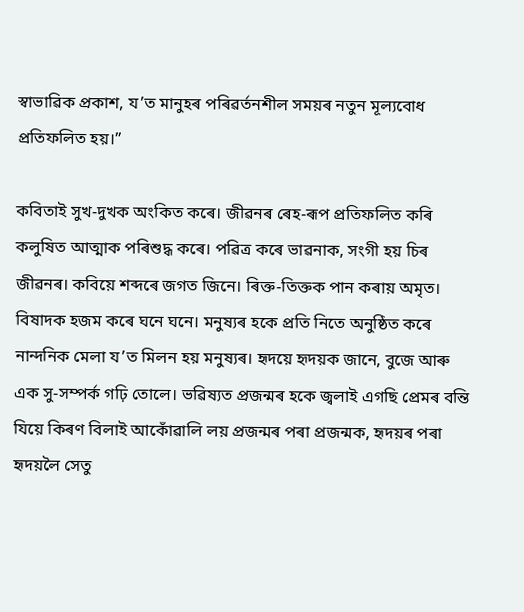স্বাভাৱিক প্ৰকাশ, য’ত মানুহৰ পৰিৱৰ্তনশীল সময়ৰ নতুন মূল্যবোধ প্ৰতিফলিত হয়।”

কবিতাই সুখ-দুখক অংকিত কৰে। জীৱনৰ ৰেহ-ৰূপ প্ৰতিফলিত কৰি কলুষিত আত্মাক পৰিশুদ্ধ কৰে। পৱিত্ৰ কৰে ভাৱনাক, সংগী হয় চিৰ জীৱনৰ। কবিয়ে শব্দৰে জগত জিনে। ৰিক্ত-তিক্তক পান কৰায় অমৃত। বিষাদক হজম কৰে ঘনে ঘনে। মনুষ্যৰ হকে প্ৰতি নিতে অনুষ্ঠিত কৰে নান্দনিক মেলা য’ত মিলন হয় মনুষ্যৰ। হৃদয়ে হৃদয়ক জানে, বুজে আৰু এক সু-সম্পৰ্ক গঢ়ি তোলে। ভৱিষ্যত প্ৰজন্মৰ হকে জ্বলাই এগছি প্ৰেমৰ বন্তি যিয়ে কিৰণ বিলাই আকোঁৱালি লয় প্ৰজন্মৰ পৰা প্ৰজন্মক, হৃদয়ৰ পৰা হৃদয়লৈ সেতু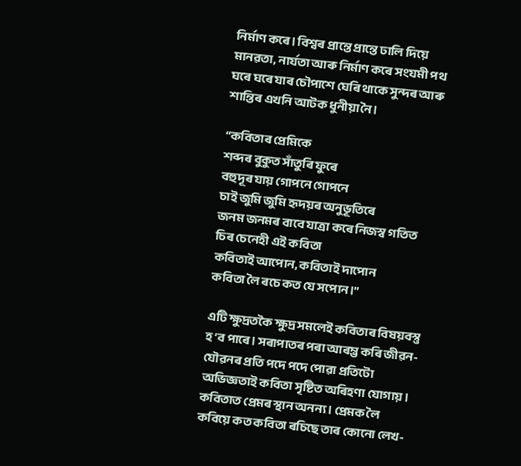নিৰ্মাণ কৰে। বিশ্বৰ প্ৰান্তে প্ৰান্তে ঢালি দিয়ে মানৱতা, নাৰ্যতা আৰু নিৰ্মাণ কৰে সংযমী পথ ঘৰে ঘৰে যাৰ চৌপাশে ঘেৰি থাকে সুন্দৰ আৰু শান্তিৰ এখনি আটক ধুনীয়া নৈ।

“কবিতাৰ প্ৰেমিকে
শব্দৰ বুকুত সাঁতুৰি ফুৰে
বহুদূৰ যায় গোপনে গোপনে
চাই জুমি জুমি হৃদয়ৰ অনুভূতিৰে
জনম জনমৰ বাবে যাত্রা কৰে নিজস্ব গতিত
চিৰ চেনেহী এই কবিতা
কবিতাই আপোন, কবিতাই দাপোন
কবিতা লৈ ৰচে কত যে সপোন।”

এটি ক্ষুদ্ৰতকৈ ক্ষুদ্ৰ সমলেই কবিতাৰ বিষয়বস্তু হ’ব পাৰে। সৰাপাতৰ পৰা আৰম্ভ কৰি জীৱন-যৌৱনৰ প্ৰতি পদে পদে পোৱা প্ৰতিটো অভিজ্ঞতাই কবিতা সৃষ্টিত অৰিহণা যোগায়। কবিতাত প্ৰেমৰ স্থান অনন্য। প্ৰেমক লৈ কবিয়ে কত কবিতা ৰচিছে তাৰ কোনো লেখ-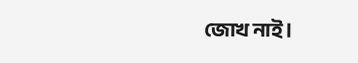জোখ নাই।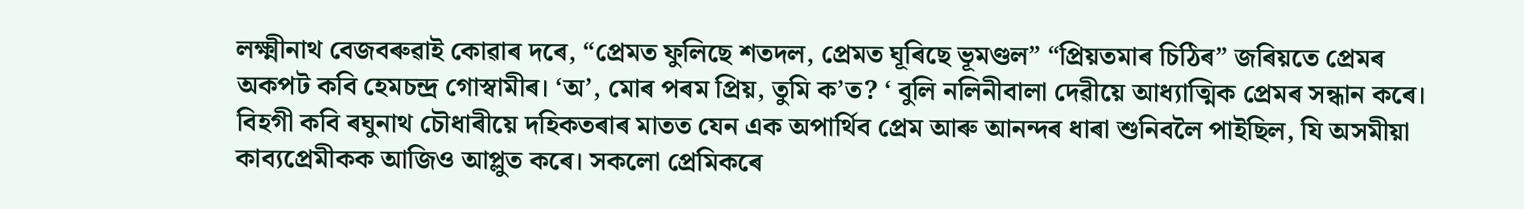লক্ষ্মীনাথ বেজবৰুৱাই কোৱাৰ দৰে, “প্ৰেমত ফুলিছে শতদল, প্ৰেমত ঘূৰিছে ভূমণ্ডল” “প্ৰিয়তমাৰ চিঠিৰ” জৰিয়তে প্ৰেমৰ অকপট কবি হেমচন্দ্ৰ গোস্বামীৰ। ‘অ’, মোৰ পৰম প্ৰিয়, তুমি ক’ত? ‘ বুলি নলিনীবালা দেৱীয়ে আধ্যাত্মিক প্ৰেমৰ সন্ধান কৰে। বিহগী কবি ৰঘুনাথ চৌধাৰীয়ে দহিকতৰাৰ মাতত যেন এক অপাৰ্থিব প্ৰেম আৰু আনন্দৰ ধাৰা শুনিবলৈ পাইছিল, যি অসমীয়া কাব্যপ্ৰেমীকক আজিও আপ্লুত কৰে। সকলো প্ৰেমিকৰে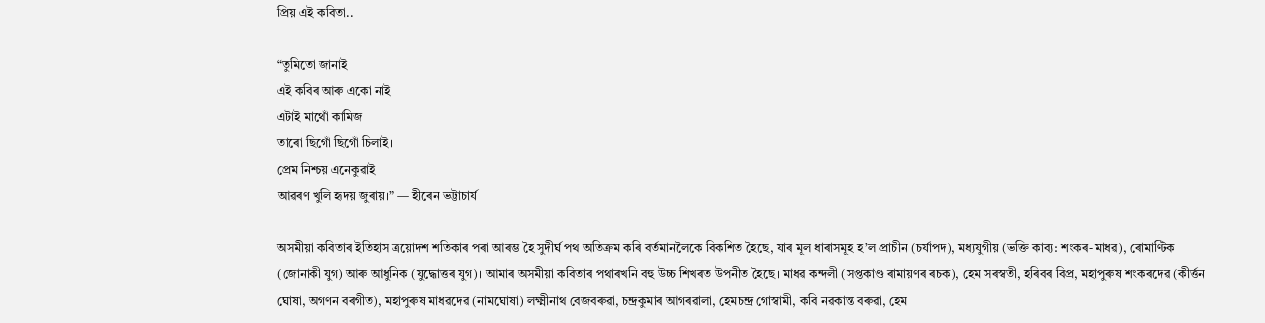প্ৰিয় এই কবিতা..

“তুমিতো জানাই
এই কবিৰ আৰু একো নাই
এটাই মাথোঁ কামিজ
তাৰো ছিগোঁ ছিগোঁ চিলাই।
প্ৰেম নিশ্চয় এনেকুৱাই
আৱৰণ খুলি হৃদয় জুৰায়।” — হীৰেন ভট্টাচাৰ্য

অসমীয়া কবিতাৰ ইতিহাস ত্ৰয়োদশ শতিকাৰ পৰা আৰম্ভ হৈ সুদীৰ্ঘ পথ অতিক্ৰম কৰি বৰ্তমানলৈকে বিকশিত হৈছে, যাৰ মূল ধাৰাসমূহ হ’ল প্ৰাচীন (চৰ্যাপদ), মধ্যযুগীয় (ভক্তি কাব্য: শংকৰ-মাধৱ), ৰোমাণ্টিক (জোনাকী যুগ) আৰু আধুনিক (যুদ্ধোত্তৰ যুগ)। আমাৰ অসমীয়া কবিতাৰ পথাৰখনি বহু উচ্চ শিখৰত উপনীত হৈছে। মাধৱ কন্দলী (সপ্তকাণ্ড ৰামায়ণৰ ৰচক), হেম সৰস্বতী, হৰিবৰ বিপ্ৰ, মহাপুৰুষ শংকৰদেৱ (কীৰ্ত্তন ঘোষা, অগণন বৰগীত), মহাপুৰুষ মাধৱদেৱ (নামঘোষা) লক্ষ্মীনাথ বেজবৰুৱা, চন্দ্ৰকুমাৰ আগৰৱালা, হেমচন্দ্ৰ গোস্বামী, কবি নৱকান্ত বৰুৱা, হেম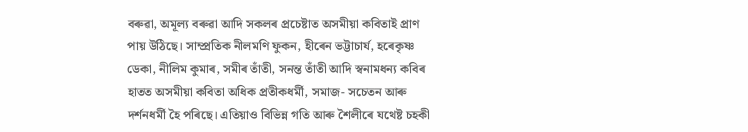বৰুৱা, অমূল্য বৰুৱা আদি সকলৰ প্ৰচেষ্টাত অসমীয়া কবিতাই প্ৰাণ পায় উঠিছে। সাম্প্ৰতিক নীলমণি ফুকন, হীৰেন ভট্টাচাৰ্য, হৰেকৃষ্ণ ডেকা, নীলিম কুমাৰ, সমীৰ তাঁতী, সনন্ত তাঁতী আদি স্বনামধন্য কবিৰ হাতত অসমীয়া কবিতা অধিক প্ৰতীকধৰ্মী, সমাজ- সচেতন আৰু দৰ্শনধৰ্মী হৈ পৰিছে। এতিয়াও বিভিন্ন গতি আৰু শৈলীৰে যথেষ্ট চহকী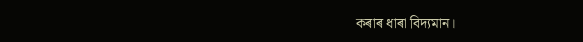কৰাৰ ধাৰা বিদ্যমান।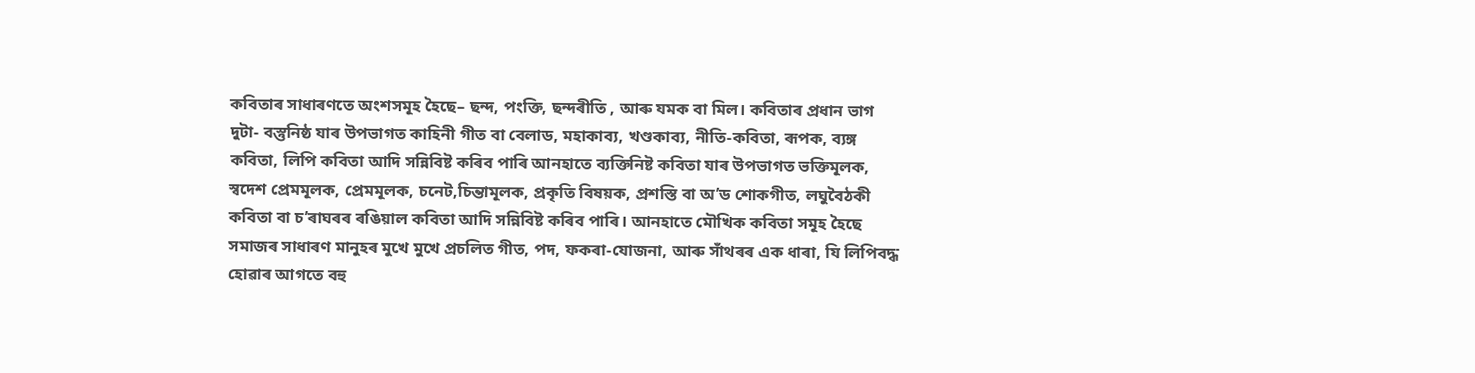কবিতাৰ সাধাৰণতে অংশসমূহ হৈছে– ছন্দ, পংক্তি, ছন্দৰীতি , আৰু যমক বা মিল। কবিতাৰ প্ৰধান ভাগ দুটা- বস্তুনিষ্ঠ যাৰ উপভাগত কাহিনী গীত বা বেলাড, মহাকাব্য, খণ্ডকাব্য, নীতি-কবিতা, ৰূপক, ব্যঙ্গ কবিতা, লিপি কবিতা আদি সন্নিবিষ্ট কৰিব পাৰি আনহাতে ব্যক্তিনিষ্ট কবিতা যাৰ উপভাগত ভক্তিমূলক, স্বদেশ প্ৰেমমূলক, প্ৰেমমূলক, চনেট,চিন্তামূলক, প্ৰকৃতি বিষয়ক, প্ৰশস্তি বা অ’ড শোকগীত, লঘুবৈঠকী কবিতা বা চ’ৰাঘৰৰ ৰঙিয়াল কবিতা আদি সন্নিবিষ্ট কৰিব পাৰি। আনহাতে মৌখিক কবিতা সমূহ হৈছে সমাজৰ সাধাৰণ মানুহৰ মুখে মুখে প্ৰচলিত গীত, পদ, ফকৰা-যোজনা, আৰু সাঁথৰৰ এক ধাৰা, যি লিপিবদ্ধ হোৱাৰ আগতে বহু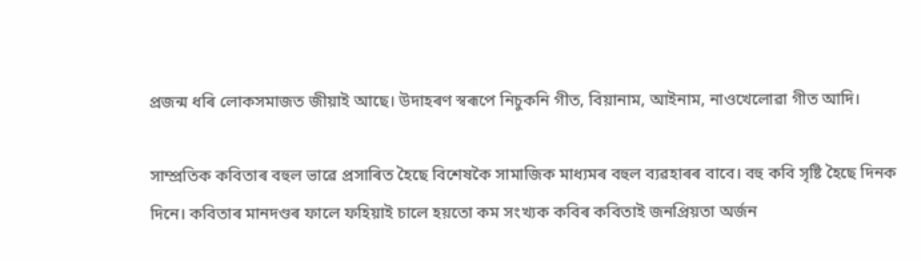প্ৰজন্ম ধৰি লোকসমাজত জীয়াই আছে। উদাহৰণ স্বৰূপে নিচুকনি গীত, বিয়ানাম, আইনাম, নাওখেলোৱা গীত আদি।

সাম্প্ৰতিক কবিতাৰ বহুল ভাৱে প্ৰসাৰিত হৈছে বিশেষকৈ সামাজিক মাধ্যমৰ বহুল ব্যৱহাৰৰ বাবে। বহু কবি সৃষ্টি হৈছে দিনক দিনে। কবিতাৰ মানদণ্ডৰ ফালে ফহিয়াই চালে হয়তো কম সংখ্যক কবিৰ কবিতাই জনপ্ৰিয়তা অৰ্জন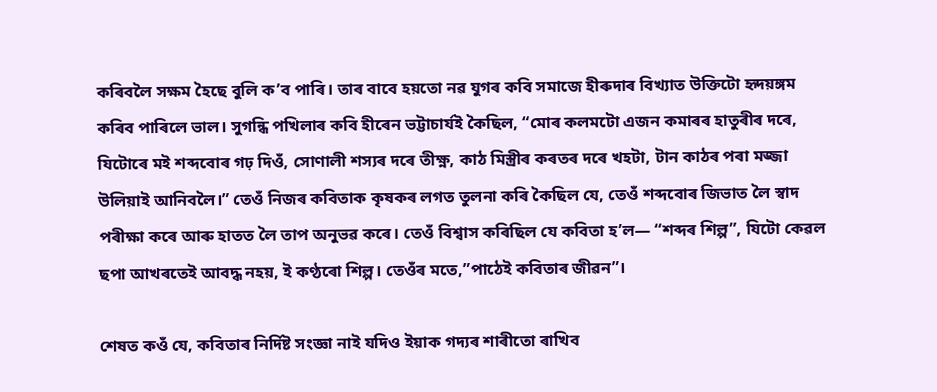কৰিবলৈ সক্ষম হৈছে বুলি ক’ব পাৰি। তাৰ বাবে হয়তো নৱ যুগৰ কবি সমাজে হীৰুদাৰ বিখ্যাত উক্তিটো হৃদয়ঙ্গম কৰিব পাৰিলে ভাল। সুগন্ধি পখিলাৰ কবি হীৰেন ভট্টাচাৰ্যই কৈছিল, “মোৰ কলমটো এজন কমাৰৰ হাতুৰীৰ দৰে, যিটোৰে মই শব্দবোৰ গঢ় দিওঁ, সোণালী শস্যৰ দৰে তীক্ষ্ণ, কাঠ মিস্ত্ৰীৰ কৰতৰ দৰে খহটা, টান কাঠৰ পৰা মজ্জা উলিয়াই আনিবলৈ।” তেওঁ নিজৰ কবিতাক কৃষকৰ লগত তুলনা কৰি কৈছিল যে, তেওঁ শব্দবোৰ জিভাত লৈ স্বাদ পৰীক্ষা কৰে আৰু হাতত লৈ তাপ অনুভৱ কৰে। তেওঁ বিশ্বাস কৰিছিল যে কবিতা হ’ল— “শব্দৰ শিল্প”, যিটো কেৱল ছপা আখৰতেই আবদ্ধ নহয়, ই কণ্ঠৰো শিল্প। তেওঁৰ মতে,”পাঠেই কবিতাৰ জীৱন”।

শেষত কওঁ যে, কবিতাৰ নিৰ্দিষ্ট সংজ্ঞা নাই যদিও ইয়াক গদ্যৰ শাৰীতো ৰাখিব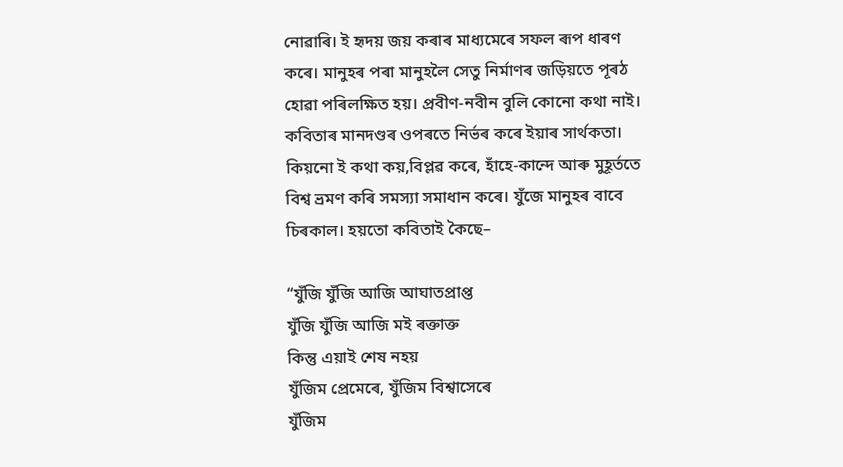নোৱাৰি। ই হৃদয় জয় কৰাৰ মাধ্যমেৰে সফল ৰূপ ধাৰণ কৰে। মানুহৰ পৰা মানুহলৈ সেতু নিৰ্মাণৰ জড়িয়তে পূৰঠ হোৱা পৰিলক্ষিত হয়। প্ৰবীণ-নবীন বুলি কোনো কথা নাই। কবিতাৰ মানদণ্ডৰ ওপৰতে নিৰ্ভৰ কৰে ইয়াৰ সাৰ্থকতা। কিয়নো ই কথা কয়,বিপ্লৱ কৰে, হাঁহে-কান্দে আৰু মুহূৰ্ততে বিশ্ব ভ্ৰমণ কৰি সমস্যা সমাধান কৰে। যুঁজে মানুহৰ বাবে চিৰকাল। হয়তো কবিতাই কৈছে–

“যুঁজি যুঁজি আজি আঘাতপ্ৰাপ্ত
যুঁজি যুঁজি আজি মই ৰক্তাক্ত
কিন্তু এয়াই শেষ নহয়
যুঁজিম প্ৰেমেৰে, যুঁজিম বিশ্বাসেৰে
যুঁজিম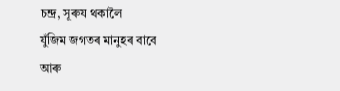চন্দ্ৰ, সূৰুয থকালৈ
যুঁজিম জগতৰ মানুহৰ বাবে
আৰু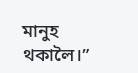মানুহ থকালৈ।”